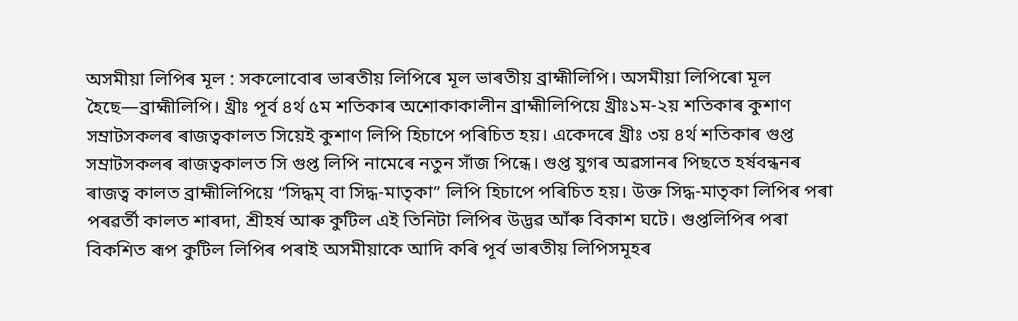অসমীয়া লিপিৰ মূল : সকলোবোৰ ভাৰতীয় লিপিৰে মূল ভাৰতীয় ব্রাহ্মীলিপি। অসমীয়া লিপিৰো মূল হৈছে—ব্রাহ্মীলিপি। খ্ৰীঃ পূর্ব ৪র্থ ৫ম শতিকাৰ অশোকাকালীন ব্রাহ্মীলিপিয়ে খ্ৰীঃ১ম-২য় শতিকাৰ কুশাণ সম্ৰাটসকলৰ ৰাজত্বকালত সিয়েই কুশাণ লিপি হিচাপে পৰিচিত হয়। একেদৰে খ্ৰীঃ ৩য় ৪র্থ শতিকাৰ গুপ্ত সম্রাটসকলৰ ৰাজত্বকালত সি গুপ্ত লিপি নামেৰে নতুন সাঁজ পিন্ধে। গুপ্ত যুগৰ অৱসানৰ পিছতে হৰ্ষবন্ধনৰ ৰাজত্ব কালত ব্ৰাহ্মীলিপিয়ে “সিদ্ধম্ বা সিদ্ধ-মাতৃকা” লিপি হিচাপে পৰিচিত হয়। উক্ত সিদ্ধ-মাতৃকা লিপিৰ পৰা পৰৱৰ্তী কালত শাৰদা, শ্ৰীহৰ্ষ আৰু কুটিল এই তিনিটা লিপিৰ উদ্ভৱ আঁৰু বিকাশ ঘটে। গুপ্তলিপিৰ পৰা বিকশিত ৰূপ কুটিল লিপিৰ পৰাই অসমীয়াকে আদি কৰি পূৰ্ব ভাৰতীয় লিপিসমূহৰ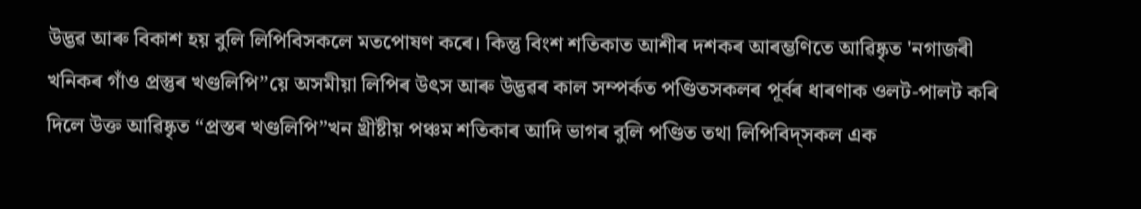উদ্ভৱ আৰু বিকাশ হয় বুলি লিপিবিসকলে মতপোষণ কৰে। কিন্তু বিংশ শতিকাত আশীৰ দশকৰ আৰম্ভণিতে আৱিষ্কৃত 'নগাজৰী খনিকৰ গাঁও প্রস্তুৰ খণ্ডলিপি”য়ে অসমীয়া লিপিৰ উৎস আৰু উদ্ভৱৰ কাল সম্পৰ্কত পণ্ডিতসকলৰ পূৰ্বৰ ধাৰণাক ওলট-পালট কৰি দিলে উক্ত আৱিষ্কৃত “প্ৰস্তৰ খণ্ডলিপি”খন খ্ৰীষ্টীয় পঞ্চম শতিকাৰ আদি ভাগৰ বুলি পণ্ডিত তথা লিপিবিদ্সকল এক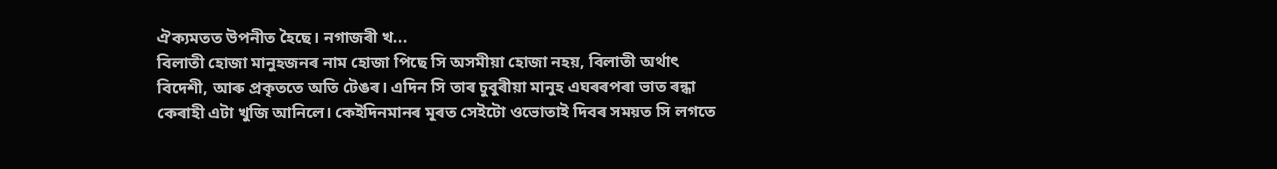ঐক্যমতত উপনীত হৈছে। নগাজৰী খ...
বিলাতী হোজা মানুহজনৰ নাম হোজা পিছে সি অসমীয়া হোজা নহয়, বিলাতী অর্থাৎ বিদেশী, আৰু প্ৰকৃততে অতি টেঙৰ। এদিন সি তাৰ চুবুৰীয়া মানুহ এঘৰৰপৰা ভাত ৰন্ধা কেৰাহী এটা খুজি আনিলে। কেইদিনমানৰ মূৰত সেইটো ওভোতাই দিবৰ সময়ত সি লগতে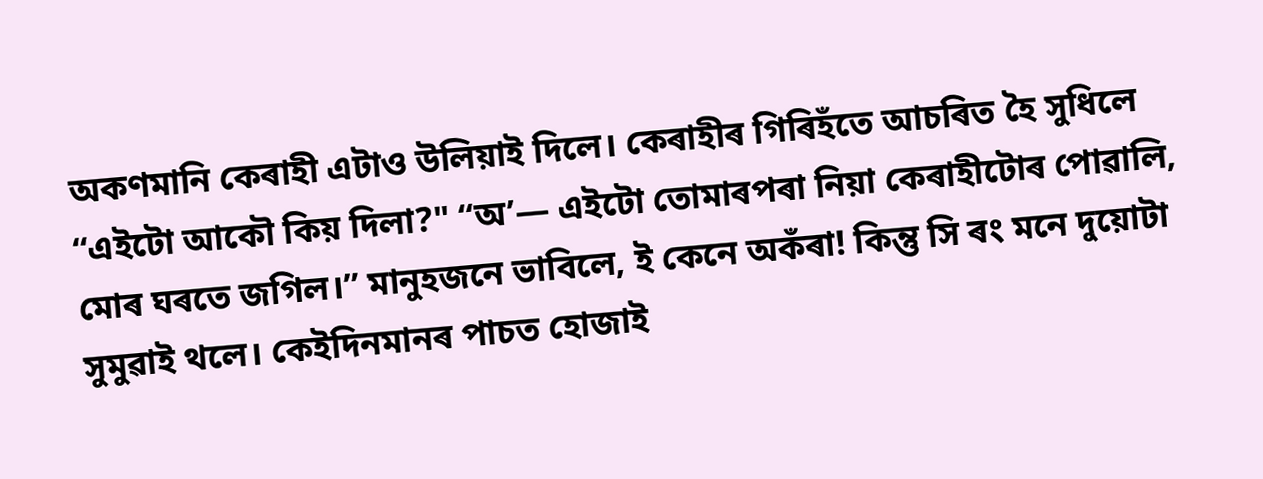অকণমানি কেৰাহী এটাও উলিয়াই দিলে। কেৰাহীৰ গিৰিহঁতে আচৰিত হৈ সুধিলে “এইটো আকৌ কিয় দিলা?" “অ’— এইটো তোমাৰপৰা নিয়া কেৰাহীটোৰ পোৱালি, মোৰ ঘৰতে জগিল।” মানুহজনে ভাবিলে, ই কেনে অকঁৰা! কিন্তু সি ৰং মনে দুয়োটা সুমুৱাই থলে। কেইদিনমানৰ পাচত হোজাই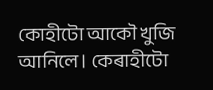কোহীটো আকৌ খুজি আনিলে। কেৰাহীটো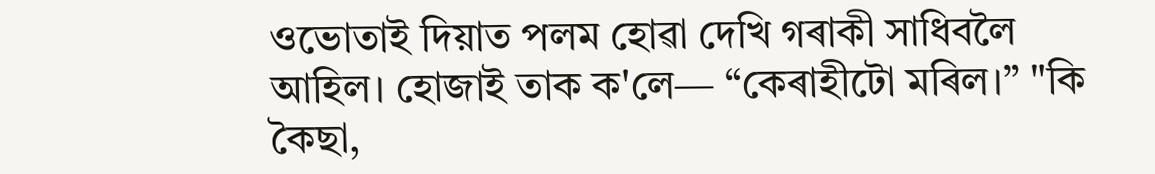ওভোতাই দিয়াত পলম হোৱা দেখি গৰাকী সাধিবলৈ আহিল। হোজাই তাক ক'লে— “কেৰাহীটো মৰিল।” "কি কৈছা,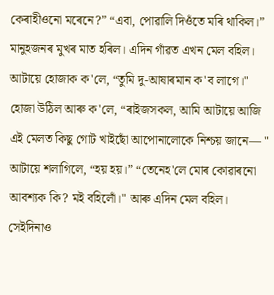কেৰাহীওনো মৰেনে?” “এবা, পোৱালি দিওঁতে মৰি থাকিল।” মানুহজনৰ মুখৰ মাত হৰিল। এদিন গাঁৱত এখন মেল বহিল। আটায়ে হোজাক ক'লে, “তুমি দু-আষাৰমান ক'ব লাগে।" হোজা উঠিল আৰু ক'লে, “ৰাইজসকল, আমি আটায়ে আজি এই মেলত কিছু গোট খাইছোঁ আপোনালোকে নিশ্চয় জানে— " আটায়ে শলাগিলে, “হয় হয়।” “তেনেহ'লে মোৰ কোৱাৰনো আবশ্যক কি? মই বহিলোঁ।" আৰু এদিন মেল বহিল। সেইদিনাও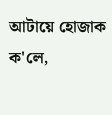আটায়ে হোজাক ক'লে,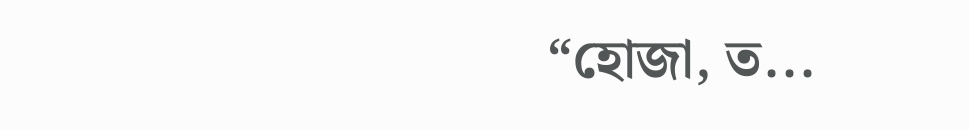“হোজা, ত...